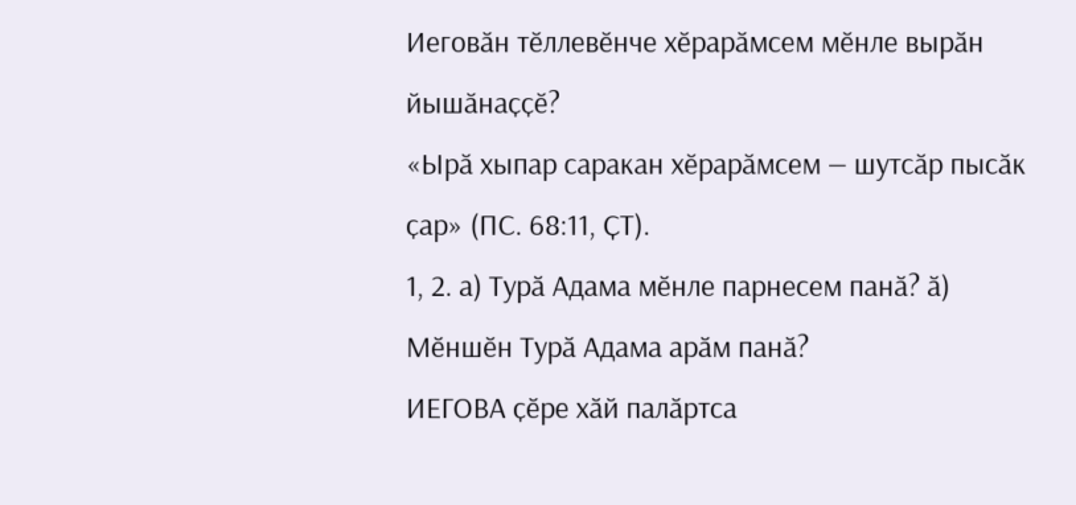Иеговӑн тӗллевӗнче хӗрарӑмсем мӗнле вырӑн йышӑнаҫҫӗ?
«Ырӑ хыпар саракан хӗрарӑмсем — шутсӑр пысӑк ҫар» (ПС. 68:11, ҪТ).
1, 2. а) Турӑ Адама мӗнле парнесем панӑ? ӑ) Мӗншӗн Турӑ Адама арӑм панӑ?
ИЕГОВА ҫӗре хӑй палӑртса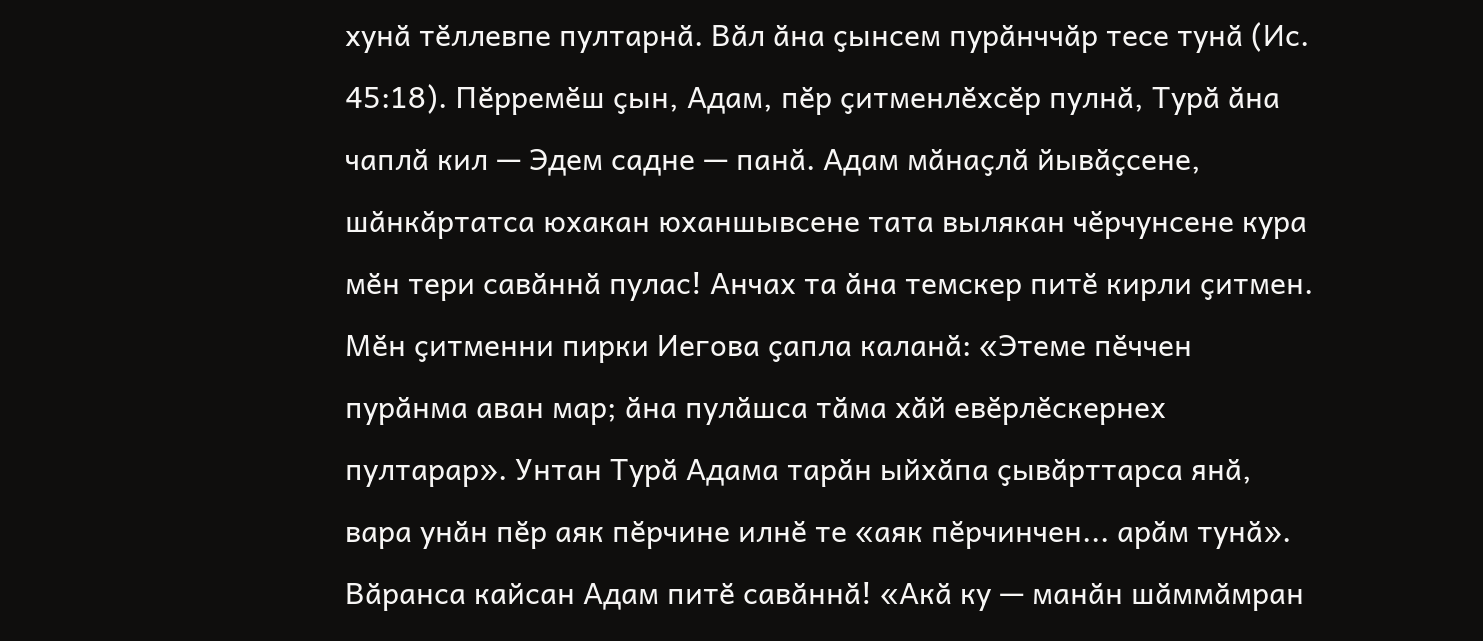хунӑ тӗллевпе пултарнӑ. Вӑл ӑна ҫынсем пурӑнччӑр тесе тунӑ (Ис. 45:18). Пӗрремӗш ҫын, Адам, пӗр ҫитменлӗхсӗр пулнӑ, Турӑ ӑна чаплӑ кил — Эдем садне — панӑ. Адам мӑнаҫлӑ йывӑҫсене, шӑнкӑртатса юхакан юханшывсене тата вылякан чӗрчунсене кура мӗн тери савӑннӑ пулас! Анчах та ӑна темскер питӗ кирли ҫитмен. Мӗн ҫитменни пирки Иегова ҫапла каланӑ: «Этеме пӗччен пурӑнма аван мар; ӑна пулӑшса тӑма хӑй евӗрлӗскернех пултарар». Унтан Турӑ Адама тарӑн ыйхӑпа ҫывӑрттарса янӑ, вара унӑн пӗр аяк пӗрчине илнӗ те «аяк пӗрчинчен... арӑм тунӑ». Вӑранса кайсан Адам питӗ савӑннӑ! «Акӑ ку — манӑн шӑммӑмран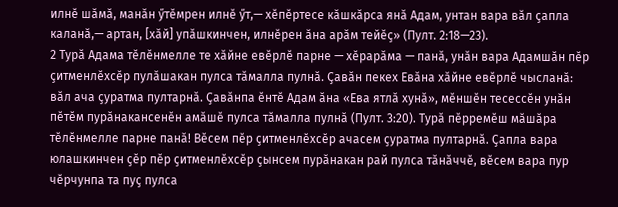илнӗ шӑмӑ, манӑн ӳтӗмрен илнӗ ӳт,— хӗпӗртесе кӑшкӑрса янӑ Адам, унтан вара вӑл ҫапла каланӑ,— артан, [хӑй] упӑшкинчен, илнӗрен ӑна арӑм тейӗҫ» (Пулт. 2:18—23).
2 Турӑ Адама тӗлӗнмелле те хӑйне евӗрлӗ парне — хӗрарӑма — панӑ, унӑн вара Адамшӑн пӗр ҫитменлӗхсӗр пулӑшакан пулса тӑмалла пулнӑ. Ҫавӑн пекех Евӑна хӑйне евӗрлӗ чысланӑ: вӑл ача ҫуратма пултарнӑ. Ҫавӑнпа ӗнтӗ Адам ӑна «Ева ятлӑ хунӑ», мӗншӗн тесессӗн унӑн пӗтӗм пурӑнакансенӗн амӑшӗ пулса тӑмалла пулнӑ (Пулт. 3:20). Турӑ пӗрремӗш мӑшӑра тӗлӗнмелле парне панӑ! Вӗсем пӗр ҫитменлӗхсӗр ачасем ҫуратма пултарнӑ. Ҫапла вара юлашкинчен ҫӗр пӗр ҫитменлӗхсӗр ҫынсем пурӑнакан рай пулса тӑнӑччӗ, вӗсем вара пур чӗрчунпа та пуҫ пулса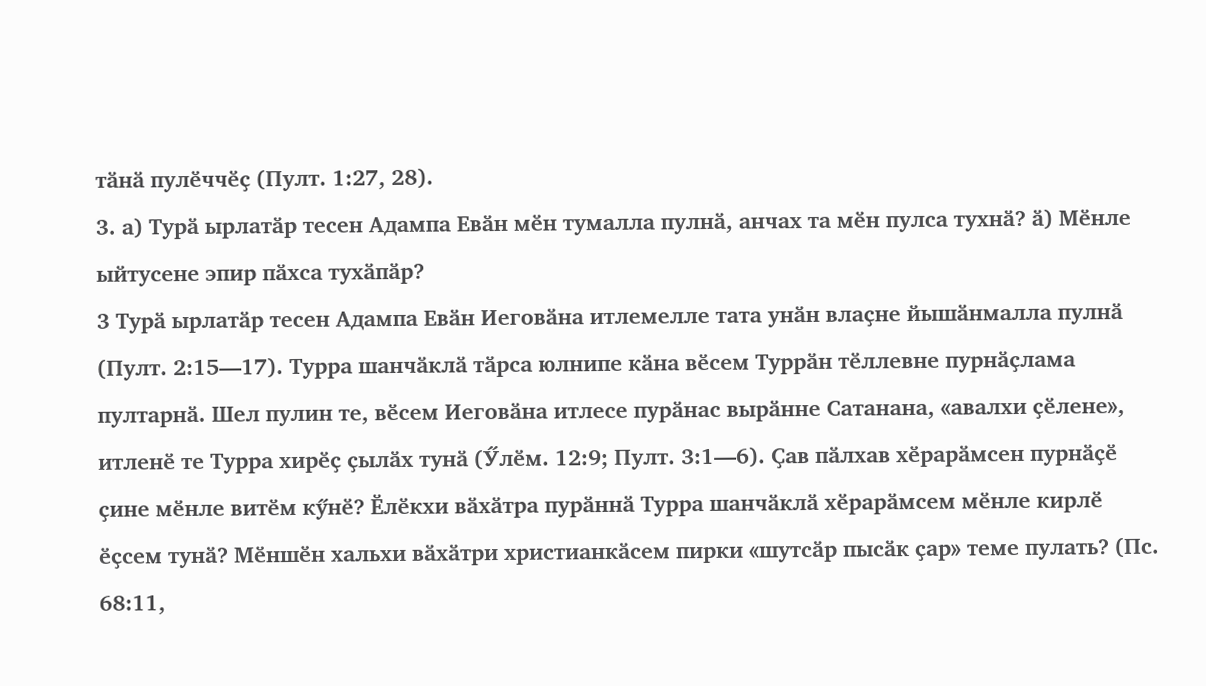тӑнӑ пулӗччӗҫ (Пулт. 1:27, 28).
3. а) Турӑ ырлатӑр тесен Адампа Евӑн мӗн тумалла пулнӑ, анчах та мӗн пулса тухнӑ? ӑ) Мӗнле ыйтусене эпир пӑхса тухӑпӑр?
3 Турӑ ырлатӑр тесен Адампа Евӑн Иеговӑна итлемелле тата унӑн влаҫне йышӑнмалла пулнӑ (Пулт. 2:15—17). Турра шанчӑклӑ тӑрса юлнипе кӑна вӗсем Туррӑн тӗллевне пурнӑҫлама пултарнӑ. Шел пулин те, вӗсем Иеговӑна итлесе пурӑнас вырӑнне Сатанана, «авалхи ҫӗлене», итленӗ те Турра хирӗҫ ҫылӑх тунӑ (Ӳлӗм. 12:9; Пулт. 3:1—6). Ҫав пӑлхав хӗрарӑмсен пурнӑҫӗ ҫине мӗнле витӗм кӳнӗ? Ӗлӗкхи вӑхӑтра пурӑннӑ Турра шанчӑклӑ хӗрарӑмсем мӗнле кирлӗ ӗҫсем тунӑ? Мӗншӗн хальхи вӑхӑтри христианкӑсем пирки «шутсӑр пысӑк ҫар» теме пулать? (Пс. 68:11,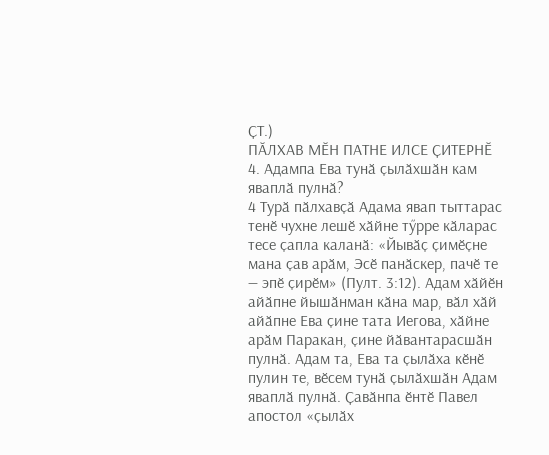ҪТ.)
ПӐЛХАВ МӖН ПАТНЕ ИЛСЕ ҪИТЕРНӖ
4. Адампа Ева тунӑ ҫылӑхшӑн кам яваплӑ пулнӑ?
4 Турӑ пӑлхавҫӑ Адама явап тыттарас тенӗ чухне лешӗ хӑйне тӳрре кӑларас тесе ҫапла каланӑ: «Йывӑҫ ҫимӗҫне мана ҫав арӑм, Эсӗ панӑскер, пачӗ те — эпӗ ҫирӗм» (Пулт. 3:12). Адам хӑйӗн айӑпне йышӑнман кӑна мар, вӑл хӑй айӑпне Ева ҫине тата Иегова, хӑйне арӑм Паракан, ҫине йӑвантарасшӑн пулнӑ. Адам та, Ева та ҫылӑха кӗнӗ пулин те, вӗсем тунӑ ҫылӑхшӑн Адам яваплӑ пулнӑ. Ҫавӑнпа ӗнтӗ Павел апостол «ҫылӑх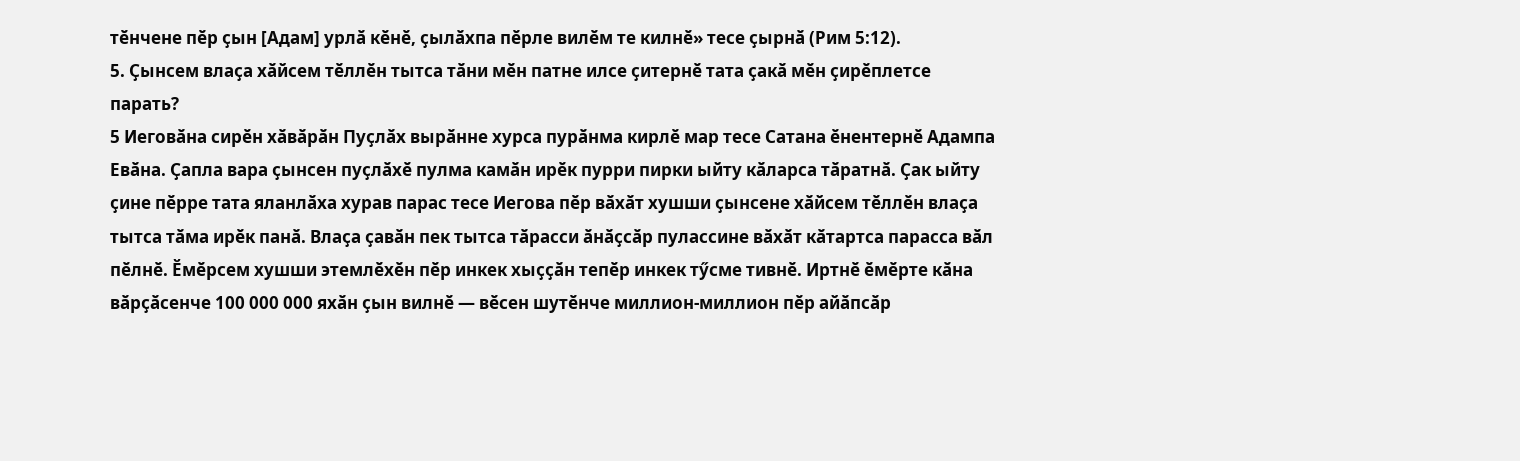тӗнчене пӗр ҫын [Адам] урлӑ кӗнӗ, ҫылӑхпа пӗрле вилӗм те килнӗ» тесе ҫырнӑ (Рим 5:12).
5. Ҫынсем влаҫа хӑйсем тӗллӗн тытса тӑни мӗн патне илсе ҫитернӗ тата ҫакӑ мӗн ҫирӗплетсе парать?
5 Иеговӑна сирӗн хӑвӑрӑн Пуҫлӑх вырӑнне хурса пурӑнма кирлӗ мар тесе Сатана ӗнентернӗ Адампа Евӑна. Ҫапла вара ҫынсен пуҫлӑхӗ пулма камӑн ирӗк пурри пирки ыйту кӑларса тӑратнӑ. Ҫак ыйту ҫине пӗрре тата яланлӑха хурав парас тесе Иегова пӗр вӑхӑт хушши ҫынсене хӑйсем тӗллӗн влаҫа тытса тӑма ирӗк панӑ. Влаҫа ҫавӑн пек тытса тӑрасси ӑнӑҫсӑр пулассине вӑхӑт кӑтартса парасса вӑл пӗлнӗ. Ӗмӗрсем хушши этемлӗхӗн пӗр инкек хыҫҫӑн тепӗр инкек тӳсме тивнӗ. Иртнӗ ӗмӗрте кӑна вӑрҫӑсенче 100 000 000 яхӑн ҫын вилнӗ — вӗсен шутӗнче миллион-миллион пӗр айӑпсӑр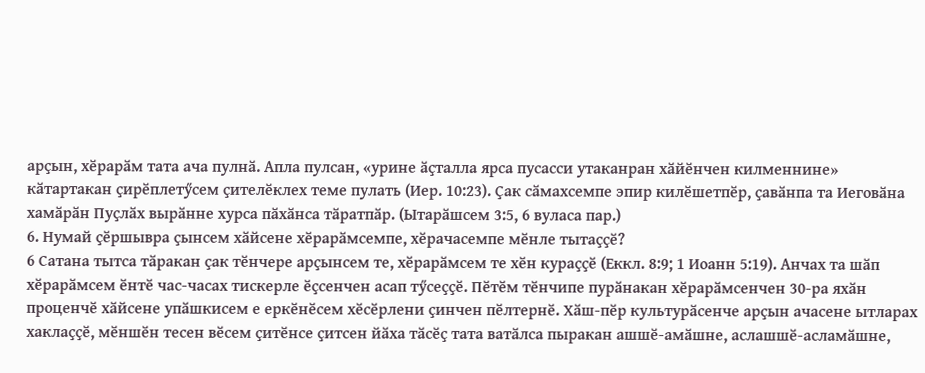арҫын, хӗрарӑм тата ача пулнӑ. Апла пулсан, «урине ӑҫталла ярса пусасси утаканран хӑйӗнчен килменнине» кӑтартакан ҫирӗплетӳсем ҫителӗклех теме пулать (Иер. 10:23). Ҫак сӑмахсемпе эпир килӗшетпӗр, ҫавӑнпа та Иеговӑна хамӑрӑн Пуҫлӑх вырӑнне хурса пӑхӑнса тӑратпӑр. (Ытарӑшсем 3:5, 6 вуласа пар.)
6. Нумай ҫӗршывра ҫынсем хӑйсене хӗрарӑмсемпе, хӗрачасемпе мӗнле тытаҫҫӗ?
6 Сатана тытса тӑракан ҫак тӗнчере арҫынсем те, хӗрарӑмсем те хӗн кураҫҫӗ (Еккл. 8:9; 1 Иоанн 5:19). Анчах та шӑп хӗрарӑмсем ӗнтӗ час-часах тискерле ӗҫсенчен асап тӳсеҫҫӗ. Пӗтӗм тӗнчипе пурӑнакан хӗрарӑмсенчен 30-ра яхӑн проценчӗ хӑйсене упӑшкисем е еркӗнӗсем хӗсӗрлени ҫинчен пӗлтернӗ. Хӑш-пӗр культурӑсенче арҫын ачасене ытларах хаклаҫҫӗ, мӗншӗн тесен вӗсем ҫитӗнсе ҫитсен йӑха тӑсӗҫ тата ватӑлса пыракан ашшӗ-амӑшне, аслашшӗ-асламӑшне,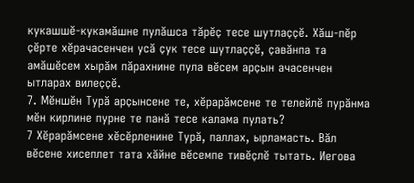кукашшӗ-кукамӑшне пулӑшса тӑрӗҫ тесе шутлаҫҫӗ. Хӑш-пӗр ҫӗрте хӗрачасенчен усӑ ҫук тесе шутлаҫҫӗ, ҫавӑнпа та амӑшӗсем хырӑм пӑрахнине пула вӗсем арҫын ачасенчен ытларах вилеҫҫӗ.
7. Мӗншӗн Турӑ арҫынсене те, хӗрарӑмсене те телейлӗ пурӑнма мӗн кирлине пурне те панӑ тесе калама пулать?
7 Хӗрарӑмсене хӗсӗрленине Турӑ, паллах, ырламасть. Вӑл вӗсене хисеплет тата хӑйне вӗсемпе тивӗҫлӗ тытать. Иегова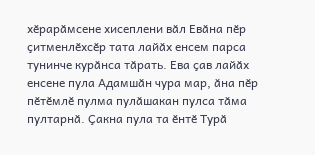хӗрарӑмсене хисеплени вӑл Евӑна пӗр ҫитменлӗхсӗр тата лайӑх енсем парса тунинче курӑнса тӑрать. Ева ҫав лайӑх енсене пула Адамшӑн чура мар, ӑна пӗр пӗтӗмлӗ пулма пулӑшакан пулса тӑма пултарнӑ. Ҫакна пула та ӗнтӗ Турӑ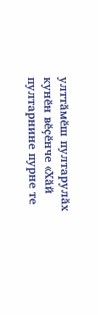улттӑмӗш пултарулӑх кунӗн вӗҫӗнче «Хӑй пултарнине пурне те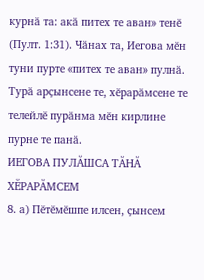курнӑ та: акӑ питех те аван» тенӗ (Пулт. 1:31). Чӑнах та, Иегова мӗн туни пурте «питех те аван» пулнӑ. Турӑ арҫынсене те, хӗрарӑмсене те телейлӗ пурӑнма мӗн кирлине пурне те панӑ.
ИЕГОВА ПУЛӐШСА ТӐНӐ ХӖРАРӐМСЕМ
8. а) Пӗтӗмӗшпе илсен, ҫынсем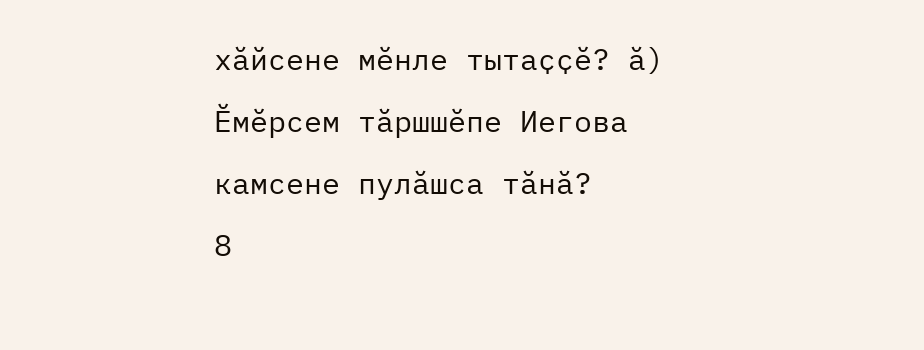хӑйсене мӗнле тытаҫҫӗ? ӑ) Ӗмӗрсем тӑршшӗпе Иегова камсене пулӑшса тӑнӑ?
8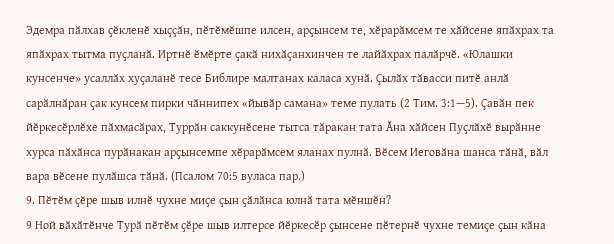Эдемра пӑлхав ҫӗкленӗ хыҫҫӑн, пӗтӗмӗшпе илсен, арҫынсем те, хӗрарӑмсем те хӑйсене япӑхрах та япӑхрах тытма пуҫланӑ. Иртнӗ ӗмӗрте ҫакӑ нихӑҫанхинчен те лайӑхрах палӑрчӗ. «Юлашки кунсенче» усаллӑх хуҫаланӗ тесе Библире малтанах каласа хунӑ. Ҫылӑх тӑвасси питӗ анлӑ сарӑлнӑран ҫак кунсем пирки чӑннипех «йывӑр самана» теме пулать (2 Тим. 3:1—5). Ҫавӑн пек йӗркесӗрлӗхе пӑхмасӑрах, Туррӑн саккунӗсене тытса тӑракан тата Ӑна хӑйсен Пуҫлӑхӗ вырӑнне хурса пӑхӑнса пурӑнакан арҫынсемпе хӗрарӑмсем яланах пулнӑ. Вӗсем Иеговӑна шанса тӑнӑ, вӑл вара вӗсене пулӑшса тӑнӑ. (Псалом 70:5 вуласа пар.)
9. Пӗтӗм ҫӗре шыв илнӗ чухне миҫе ҫын ҫӑлӑнса юлнӑ тата мӗншӗн?
9 Ной вӑхӑтӗнче Турӑ пӗтӗм ҫӗре шыв илтерсе йӗркесӗр ҫынсене пӗтернӗ чухне темиҫе ҫын кӑна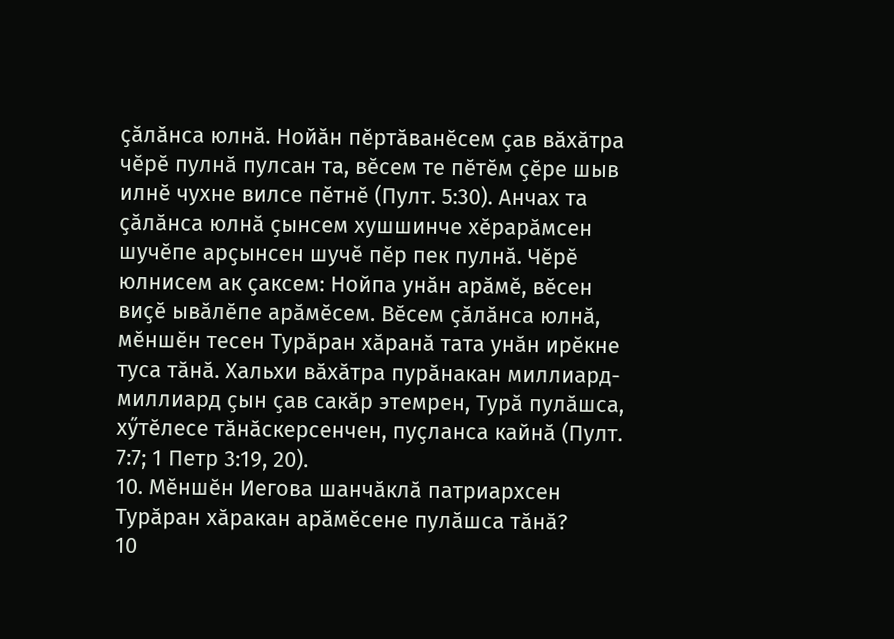ҫӑлӑнса юлнӑ. Нойӑн пӗртӑванӗсем ҫав вӑхӑтра чӗрӗ пулнӑ пулсан та, вӗсем те пӗтӗм ҫӗре шыв илнӗ чухне вилсе пӗтнӗ (Пулт. 5:30). Анчах та ҫӑлӑнса юлнӑ ҫынсем хушшинче хӗрарӑмсен шучӗпе арҫынсен шучӗ пӗр пек пулнӑ. Чӗрӗ юлнисем ак ҫаксем: Нойпа унӑн арӑмӗ, вӗсен виҫӗ ывӑлӗпе арӑмӗсем. Вӗсем ҫӑлӑнса юлнӑ, мӗншӗн тесен Турӑран хӑранӑ тата унӑн ирӗкне туса тӑнӑ. Хальхи вӑхӑтра пурӑнакан миллиард-миллиард ҫын ҫав сакӑр этемрен, Турӑ пулӑшса, хӳтӗлесе тӑнӑскерсенчен, пуҫланса кайнӑ (Пулт. 7:7; 1 Петр 3:19, 20).
10. Мӗншӗн Иегова шанчӑклӑ патриархсен Турӑран хӑракан арӑмӗсене пулӑшса тӑнӑ?
10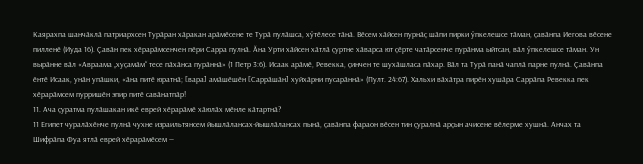Каярахпа шанчӑклӑ патриархсен Турӑран хӑракан арӑмӗсене те Турӑ пулӑшса, хӳтӗлесе тӑнӑ. Вӗсем хӑйсен пурнӑҫ шӑпи пирки ӳпкелешсе тӑман, ҫавӑнпа Иегова вӗсене пилленӗ (Иуда 16). Ҫавӑн пек хӗрарӑмсенчен пӗри Сарра пулнӑ. Ӑна Урти хӑйсен хӑтлӑ ҫуртне хӑварса ют ҫӗрте чатӑрсенче пурӑнма ыйтсан, вӑл ӳпкелешсе тӑман. Ун вырӑнне вӑл «Авраама „хуҫамӑм“ тесе пӑхӑнса пурӑннӑ» (1 Петр 3:6). Исаак арӑмӗ, Ревекка, ҫинчен те шухӑшласа пӑхар. Вӑл та Турӑ панӑ чаплӑ парне пулнӑ. Ҫавӑнпа ӗнтӗ Исаак, унӑн упӑшки, «ӑна питӗ юратнӑ; [вара] амӑшӗшӗн [Саррӑшӑн] хуйхӑрни пусарӑннӑ» (Пулт. 24:67). Хальхи вӑхӑтра пирӗн хушӑра Саррӑпа Ревекка пек хӗрарӑмсем пурришӗн эпир питӗ савӑнатпӑр!
11. Ача ҫуратма пулӑшакан икӗ еврей хӗрарӑмӗ хӑюлӑх мӗнле кӑтартнӑ?
11 Египет чуралӑхӗнче пулнӑ чухне израильтянсем йышлӑлансах-йышлӑлансах пынӑ, ҫавӑнпа фараон вӗсен тин ҫуралнӑ арҫын ачисене вӗлерме хушнӑ. Анчах та Шифрӑпа Фуа ятлӑ еврей хӗрарӑмӗсем —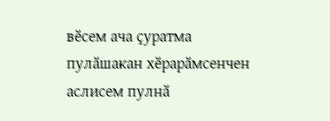вӗсем ача ҫуратма пулӑшакан хӗрарӑмсенчен аслисем пулнӑ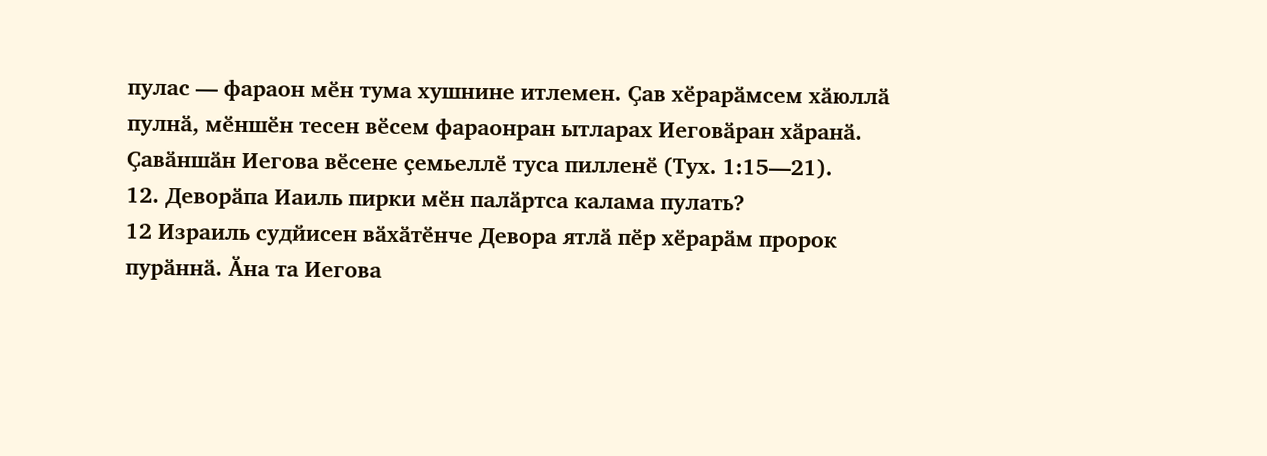пулас — фараон мӗн тума хушнине итлемен. Ҫав хӗрарӑмсем хӑюллӑ пулнӑ, мӗншӗн тесен вӗсем фараонран ытларах Иеговӑран хӑранӑ. Ҫавӑншӑн Иегова вӗсене ҫемьеллӗ туса пилленӗ (Тух. 1:15—21).
12. Деворӑпа Иаиль пирки мӗн палӑртса калама пулать?
12 Израиль судйисен вӑхӑтӗнче Девора ятлӑ пӗр хӗрарӑм пророк пурӑннӑ. Ӑна та Иегова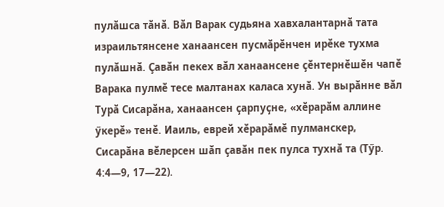пулӑшса тӑнӑ. Вӑл Варак судьяна хавхалантарнӑ тата израильтянсене ханаансен пусмӑрӗнчен ирӗке тухма пулӑшнӑ. Ҫавӑн пекех вӑл ханаансене ҫӗнтернӗшӗн чапӗ Варака пулмӗ тесе малтанах каласа хунӑ. Ун вырӑнне вӑл Турӑ Сисарӑна, ханаансен ҫарпуҫне, «хӗрарӑм аллине ӳкерӗ» тенӗ. Иаиль, еврей хӗрарӑмӗ пулманскер, Сисарӑна вӗлерсен шӑп ҫавӑн пек пулса тухнӑ та (Тӳр. 4:4—9, 17—22).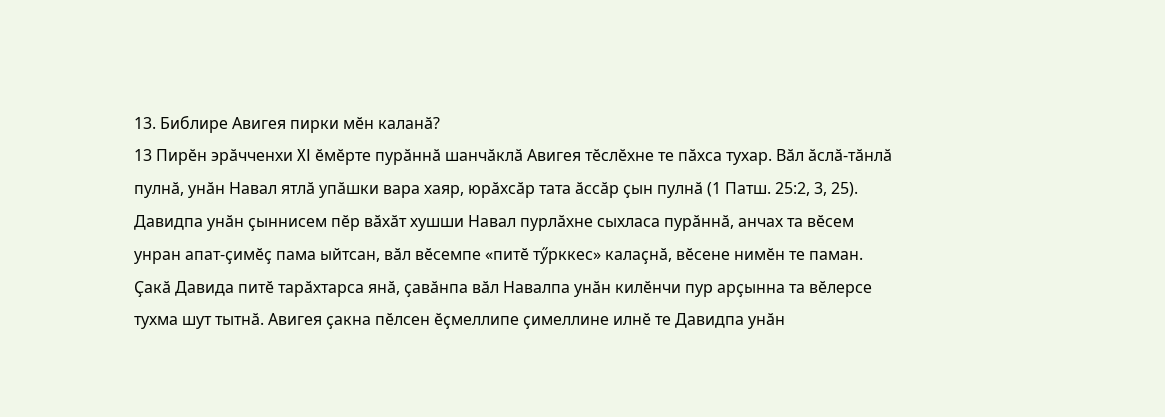13. Библире Авигея пирки мӗн каланӑ?
13 Пирӗн эрӑчченхи XI ӗмӗрте пурӑннӑ шанчӑклӑ Авигея тӗслӗхне те пӑхса тухар. Вӑл ӑслӑ-тӑнлӑ пулнӑ, унӑн Навал ятлӑ упӑшки вара хаяр, юрӑхсӑр тата ӑссӑр ҫын пулнӑ (1 Патш. 25:2, 3, 25). Давидпа унӑн ҫыннисем пӗр вӑхӑт хушши Навал пурлӑхне сыхласа пурӑннӑ, анчах та вӗсем унран апат-ҫимӗҫ пама ыйтсан, вӑл вӗсемпе «питӗ тӳрккес» калаҫнӑ, вӗсене нимӗн те паман. Ҫакӑ Давида питӗ тарӑхтарса янӑ, ҫавӑнпа вӑл Навалпа унӑн килӗнчи пур арҫынна та вӗлерсе тухма шут тытнӑ. Авигея ҫакна пӗлсен ӗҫмеллипе ҫимеллине илнӗ те Давидпа унӑн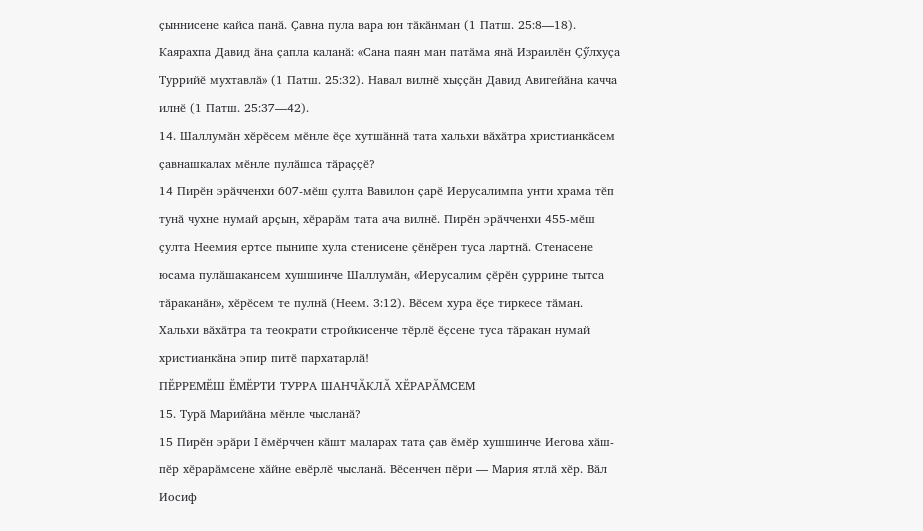ҫыннисене кайса панӑ. Ҫавна пула вара юн тӑкӑнман (1 Патш. 25:8—18). Каярахпа Давид ӑна ҫапла каланӑ: «Сана паян ман патӑма янӑ Израилӗн Ҫӳлхуҫа Туррийӗ мухтавлӑ» (1 Патш. 25:32). Навал вилнӗ хыҫҫӑн Давид Авигейӑна качча илнӗ (1 Патш. 25:37—42).
14. Шаллумӑн хӗрӗсем мӗнле ӗҫе хутшӑннӑ тата хальхи вӑхӑтра христианкӑсем ҫавнашкалах мӗнле пулӑшса тӑраҫҫӗ?
14 Пирӗн эрӑчченхи 607-мӗш ҫулта Вавилон ҫарӗ Иерусалимпа унти храма тӗп тунӑ чухне нумай арҫын, хӗрарӑм тата ача вилнӗ. Пирӗн эрӑчченхи 455-мӗш ҫулта Неемия ертсе пынипе хула стенисене ҫӗнӗрен туса лартнӑ. Стенасене юсама пулӑшакансем хушшинче Шаллумӑн, «Иерусалим ҫӗрӗн ҫуррине тытса тӑраканӑн», хӗрӗсем те пулнӑ (Неем. 3:12). Вӗсем хура ӗҫе тиркесе тӑман. Хальхи вӑхӑтра та теократи стройкисенче тӗрлӗ ӗҫсене туса тӑракан нумай христианкӑна эпир питӗ пархатарлӑ!
ПӖРРЕМӖШ ӖМӖРТИ ТУРРА ШАНЧӐКЛӐ ХӖРАРӐМСЕМ
15. Турӑ Марийӑна мӗнле чысланӑ?
15 Пирӗн эрӑри I ӗмӗрччен кӑшт маларах тата ҫав ӗмӗр хушшинче Иегова хӑш-пӗр хӗрарӑмсене хӑйне евӗрлӗ чысланӑ. Вӗсенчен пӗри — Мария ятлӑ хӗр. Вӑл Иосиф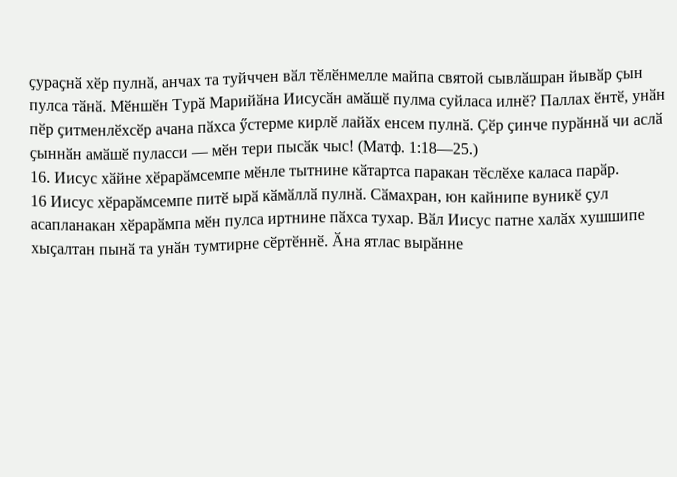ҫураҫнӑ хӗр пулнӑ, анчах та туйччен вӑл тӗлӗнмелле майпа святой сывлӑшран йывӑр ҫын пулса тӑнӑ. Мӗншӗн Турӑ Марийӑна Иисусӑн амӑшӗ пулма суйласа илнӗ? Паллах ӗнтӗ, унӑн пӗр ҫитменлӗхсӗр ачана пӑхса ӳстерме кирлӗ лайӑх енсем пулнӑ. Ҫӗр ҫинче пурӑннӑ чи аслӑ ҫыннӑн амӑшӗ пуласси — мӗн тери пысӑк чыс! (Матф. 1:18—25.)
16. Иисус хӑйне хӗрарӑмсемпе мӗнле тытнине кӑтартса паракан тӗслӗхе каласа парӑр.
16 Иисус хӗрарӑмсемпе питӗ ырӑ кӑмӑллӑ пулнӑ. Сӑмахран, юн кайнипе вуникӗ ҫул асапланакан хӗрарӑмпа мӗн пулса иртнине пӑхса тухар. Вӑл Иисус патне халӑх хушшипе хыҫалтан пынӑ та унӑн тумтирне сӗртӗннӗ. Ӑна ятлас вырӑнне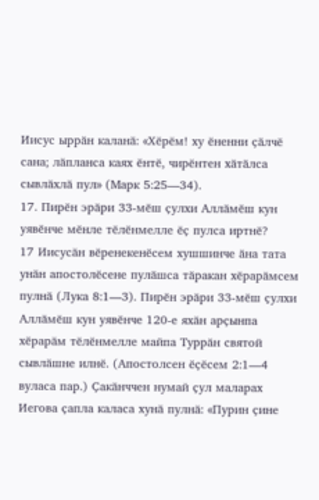Иисус ыррӑн каланӑ: «Хӗрӗм! ху ӗненни ҫӑлчӗ сана; лӑпланса каях ӗнтӗ, чирӗнтен хӑтӑлса сывлӑхлӑ пул» (Марк 5:25—34).
17. Пирӗн эрӑри 33-мӗш ҫулхи Аллӑмӗш кун уявӗнче мӗнле тӗлӗнмелле ӗҫ пулса иртнӗ?
17 Иисусӑн вӗренекенӗсем хушшинче ӑна тата унӑн апостолӗсене пулӑшса тӑракан хӗрарӑмсем пулнӑ (Лука 8:1—3). Пирӗн эрӑри 33-мӗш ҫулхи Аллӑмӗш кун уявӗнче 120-е яхӑн арҫынпа хӗрарӑм тӗлӗнмелле майпа Туррӑн святой сывлӑшне илнӗ. (Апостолсен ӗҫӗсем 2:1—4 вуласа пар.) Ҫакӑнччен нумай ҫул маларах Иегова ҫапла каласа хунӑ пулнӑ: «Пурин ҫине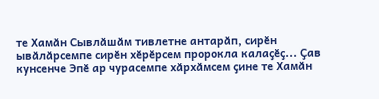те Хамӑн Сывлӑшӑм тивлетне антарӑп, сирӗн ывӑлӑрсемпе сирӗн хӗрӗрсем пророкла калаҫӗҫ... Ҫав кунсенче Эпӗ ар чурасемпе хӑрхӑмсем ҫине те Хамӑн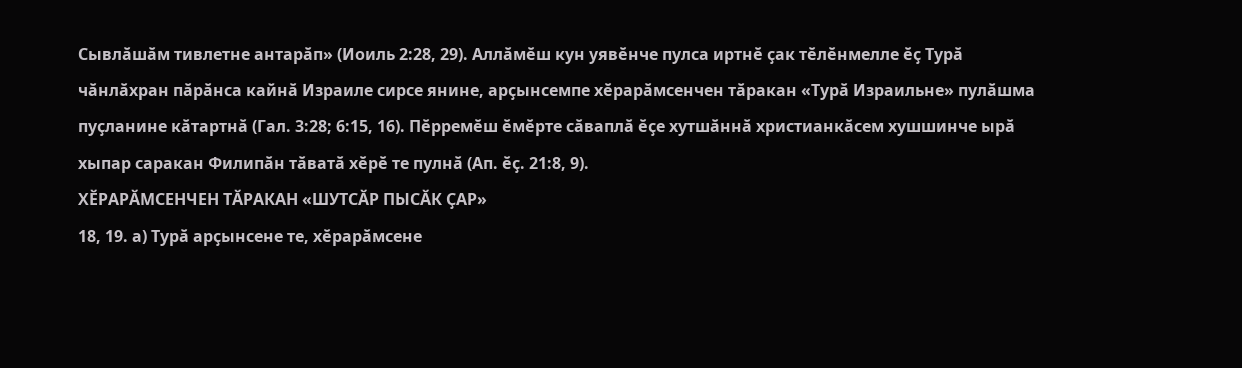Сывлӑшӑм тивлетне антарӑп» (Иоиль 2:28, 29). Аллӑмӗш кун уявӗнче пулса иртнӗ ҫак тӗлӗнмелле ӗҫ Турӑ чӑнлӑхран пӑрӑнса кайнӑ Израиле сирсе янине, арҫынсемпе хӗрарӑмсенчен тӑракан «Турӑ Израильне» пулӑшма пуҫланине кӑтартнӑ (Гал. 3:28; 6:15, 16). Пӗрремӗш ӗмӗрте сӑваплӑ ӗҫе хутшӑннӑ христианкӑсем хушшинче ырӑ хыпар саракан Филипӑн тӑватӑ хӗрӗ те пулнӑ (Ап. ӗҫ. 21:8, 9).
ХӖРАРӐМСЕНЧЕН ТӐРАКАН «ШУТСӐР ПЫСӐК ҪАР»
18, 19. а) Турӑ арҫынсене те, хӗрарӑмсене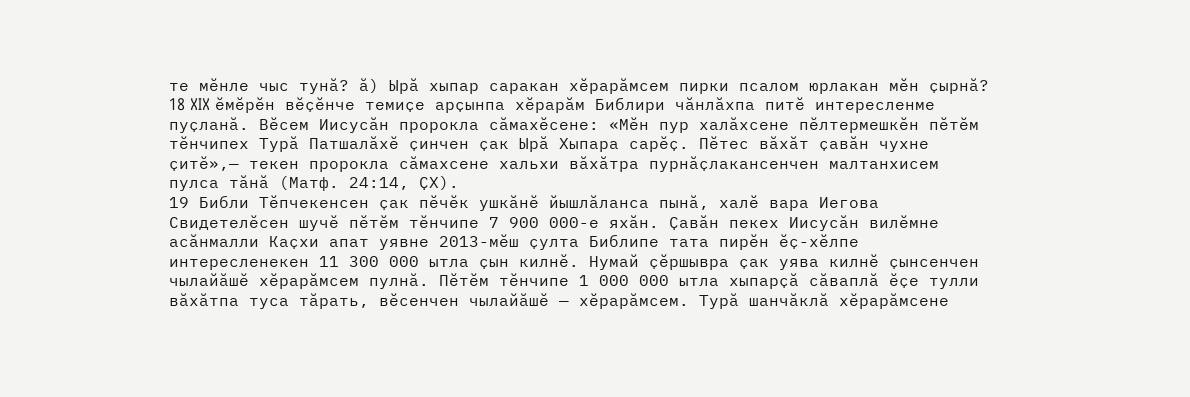те мӗнле чыс тунӑ? ӑ) Ырӑ хыпар саракан хӗрарӑмсем пирки псалом юрлакан мӗн ҫырнӑ?
18 XIX ӗмӗрӗн вӗҫӗнче темиҫе арҫынпа хӗрарӑм Библири чӑнлӑхпа питӗ интересленме пуҫланӑ. Вӗсем Иисусӑн пророкла сӑмахӗсене: «Мӗн пур халӑхсене пӗлтермешкӗн пӗтӗм тӗнчипех Турӑ Патшалӑхӗ ҫинчен ҫак Ырӑ Хыпара сарӗҫ. Пӗтес вӑхӑт ҫавӑн чухне ҫитӗ»,— текен пророкла сӑмахсене хальхи вӑхӑтра пурнӑҫлакансенчен малтанхисем пулса тӑнӑ (Матф. 24:14, ҪХ).
19 Библи Тӗпчекенсен ҫак пӗчӗк ушкӑнӗ йышлӑланса пынӑ, халӗ вара Иегова Свидетелӗсен шучӗ пӗтӗм тӗнчипе 7 900 000-е яхӑн. Ҫавӑн пекех Иисусӑн вилӗмне асӑнмалли Каҫхи апат уявне 2013-мӗш ҫулта Библипе тата пирӗн ӗҫ-хӗлпе интересленекен 11 300 000 ытла ҫын килнӗ. Нумай ҫӗршывра ҫак уява килнӗ ҫынсенчен чылайӑшӗ хӗрарӑмсем пулнӑ. Пӗтӗм тӗнчипе 1 000 000 ытла хыпарҫӑ сӑваплӑ ӗҫе тулли вӑхӑтпа туса тӑрать, вӗсенчен чылайӑшӗ — хӗрарӑмсем. Турӑ шанчӑклӑ хӗрарӑмсене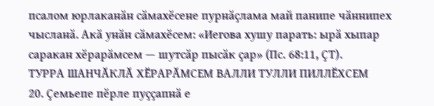псалом юрлаканӑн сӑмахӗсене пурнӑҫлама май панипе чӑннипех чысланӑ. Акӑ унӑн сӑмахӗсем: «Иегова хушу парать: ырӑ хыпар саракан хӗрарӑмсем — шутсӑр пысӑк ҫар» (Пс. 68:11, ҪТ).
ТУРРА ШАНЧӐКЛӐ ХӖРАРӐМСЕМ ВАЛЛИ ТУЛЛИ ПИЛЛӖХСЕМ
20. Ҫемьепе пӗрле пуҫҫапнӑ е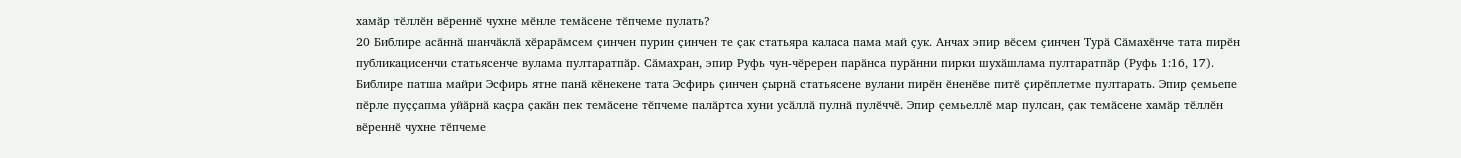хамӑр тӗллӗн вӗреннӗ чухне мӗнле темӑсене тӗпчеме пулать?
20 Библире асӑннӑ шанчӑклӑ хӗрарӑмсем ҫинчен пурин ҫинчен те ҫак статьяра каласа пама май ҫук. Анчах эпир вӗсем ҫинчен Турӑ Сӑмахӗнче тата пирӗн публикацисенчи статьясенче вулама пултаратпӑр. Сӑмахран, эпир Руфь чун-чӗререн парӑнса пурӑнни пирки шухӑшлама пултаратпӑр (Руфь 1:16, 17). Библире патша майри Эсфирь ятне панӑ кӗнекене тата Эсфирь ҫинчен ҫырнӑ статьясене вулани пирӗн ӗненӗве питӗ ҫирӗплетме пултарать. Эпир ҫемьепе пӗрле пуҫҫапма уйӑрнӑ каҫра ҫакӑн пек темӑсене тӗпчеме палӑртса хуни усӑллӑ пулнӑ пулӗччӗ. Эпир ҫемьеллӗ мар пулсан, ҫак темӑсене хамӑр тӗллӗн вӗреннӗ чухне тӗпчеме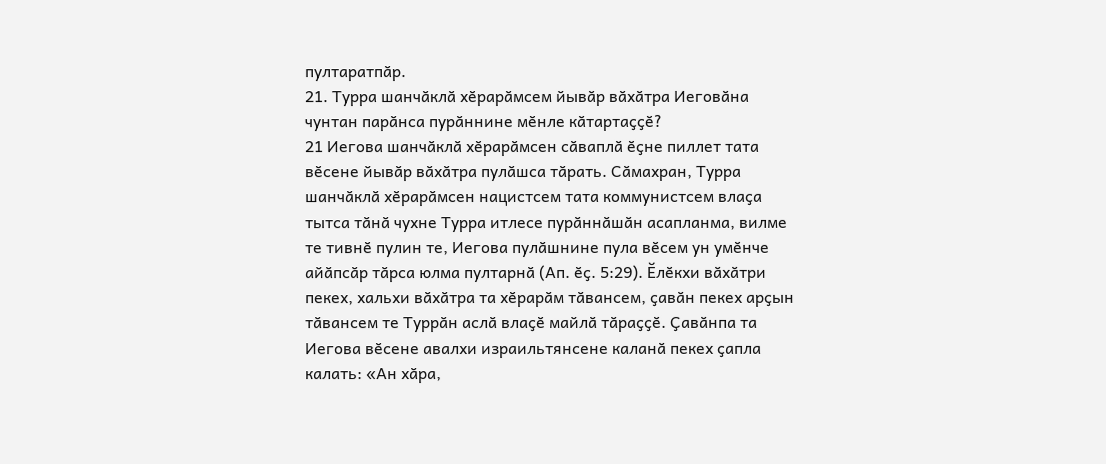пултаратпӑр.
21. Турра шанчӑклӑ хӗрарӑмсем йывӑр вӑхӑтра Иеговӑна чунтан парӑнса пурӑннине мӗнле кӑтартаҫҫӗ?
21 Иегова шанчӑклӑ хӗрарӑмсен сӑваплӑ ӗҫне пиллет тата вӗсене йывӑр вӑхӑтра пулӑшса тӑрать. Сӑмахран, Турра шанчӑклӑ хӗрарӑмсен нацистсем тата коммунистсем влаҫа тытса тӑнӑ чухне Турра итлесе пурӑннӑшӑн асапланма, вилме те тивнӗ пулин те, Иегова пулӑшнине пула вӗсем ун умӗнче айӑпсӑр тӑрса юлма пултарнӑ (Ап. ӗҫ. 5:29). Ӗлӗкхи вӑхӑтри пекех, хальхи вӑхӑтра та хӗрарӑм тӑвансем, ҫавӑн пекех арҫын тӑвансем те Туррӑн аслӑ влаҫӗ майлӑ тӑраҫҫӗ. Ҫавӑнпа та Иегова вӗсене авалхи израильтянсене каланӑ пекех ҫапла калать: «Ан хӑра,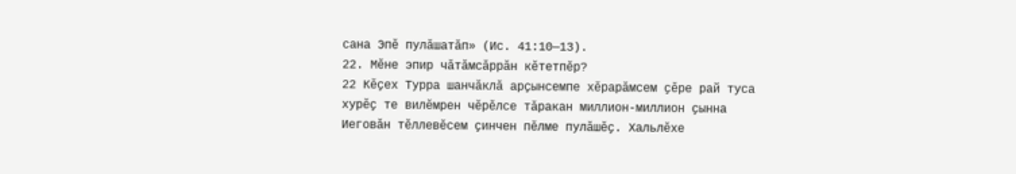сана Эпӗ пулӑшатӑп» (Ис. 41:10—13).
22. Мӗне эпир чӑтӑмсӑррӑн кӗтетпӗр?
22 Кӗҫех Турра шанчӑклӑ арҫынсемпе хӗрарӑмсем ҫӗре рай туса хурӗҫ те вилӗмрен чӗрӗлсе тӑракан миллион-миллион ҫынна Иеговӑн тӗллевӗсем ҫинчен пӗлме пулӑшӗҫ. Хальлӗхе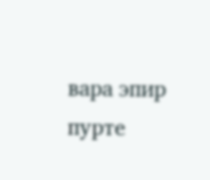вара эпир пурте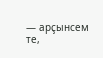— арҫынсем те,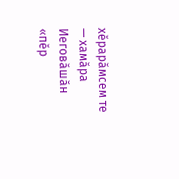хӗрарӑмсем те — хамӑра Иеговӑшӑн «пӗр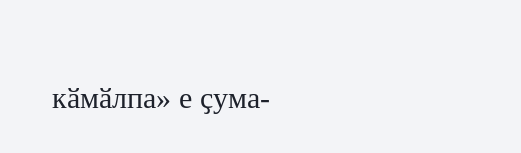кӑмӑлпа» е ҫума-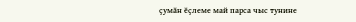ҫумӑн ӗҫлеме май парса чыс тунине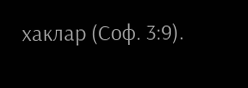хаклар (Соф. 3:9).